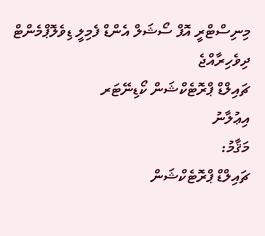މިނިސްޓްރީ އޮފް ސޯޝަލް އެންޑް ފެމިލީ ޑިވެލޮޕްމެންޓް
ދިވެހިރާއްޖެ
ޗައިލްޑް ޕްރޮޓެކްޝަން ކޯޑިނޭޓަރ
އިޢުލާނު
މަޤާމު:
ޗައިލްޑް ޕްރޮޓެކްޝަން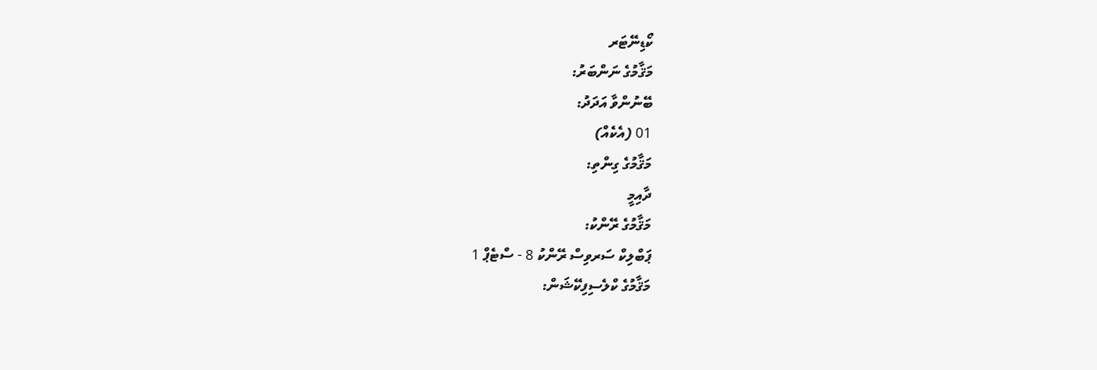ކޯޑިނޭޓަރ
މަޤާމުގެ ނަންބަރު:
ބޭނުންވާ އަދަދު:
01 (އެކެއް)
މަޤާމުގެ ގިންތި:
ދާއިމީ
މަޤާމުގެ ރޭންކު:
ޕަބްލިކް ސަރވިސް ރޭންކު 8 - ސްޓެޕް 1
މަޤާމުގެ ކްލެސިފިކޭޝަން: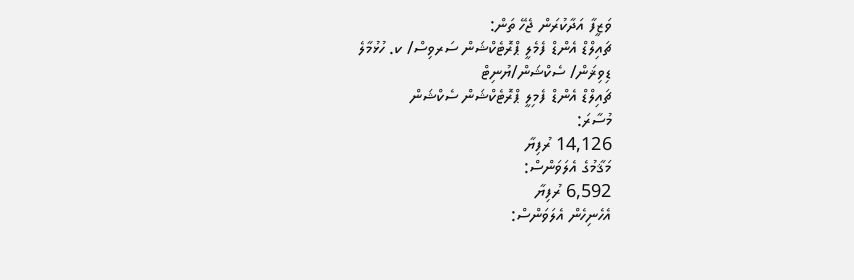ވަޒީފާ އަދާކުރަން ޖެހޭ ތަން:
ޗައިލްޑް އެންޑް ފެމެލީ ޕްރޮޓެކްޝަން ސަރވިސް/ ކ. ހުޅުމާލެ
ޑިވިޜަން/ ސެކްޝަން/ޔުނިޓް
ޗައިލްޑް އެންޑް ފެމިލީ ޕްރޮޓެކްޝަން ސެކްޝަން
މުސާރަ:
14,126 ރުފިޔާ
މަޤާމުގެ އެލަވަންސް:
6,592 ރުފިޔާ
އެހެނިހެން އެލަވަންސް: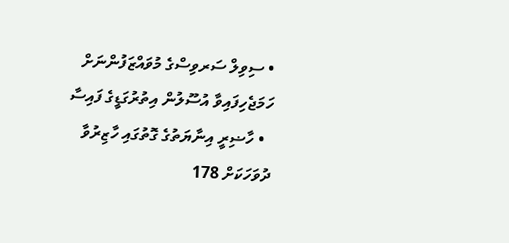• ސިވިލް ސަރވިސްގެ މުވައްޒަފުންނަށް ހަމަޖެހިފައިވާ އުސޫލުން އިތުރުގަޑީގެ ފައިސާ
  • ހާޟިރީ އިނާޔަތުގެ ގޮތުގައި ހާޒިރުވާ ދުވަހަކަށް 178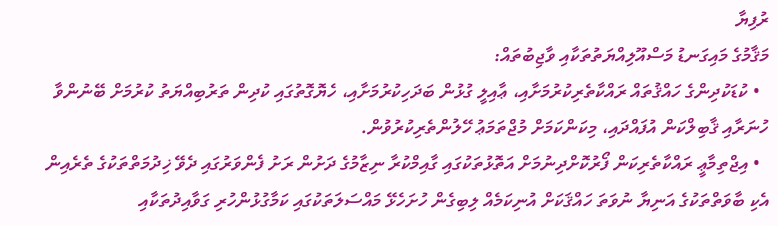ރުފިޔާ
މަޤާމުގެ މައިގަނޑު މަސްއޫލިއްޔަތުތަކާއި ވާޖިބުތައް:
  • ކުޑަކުދިންގެ ހައްޤުތައް ރައްކާތެރިކުރުމަށާއި، ޢާއިލީ ގުޅުން ބަދަހިކުރުމަށާއި، ހެޔޮގޮތުގައި ކުދިން ތަރުބިއްޔަތު ކުރުމަށް ބޭނުންވާ ހުނަރާއި ޤާބިލްކަން އުފައްދައި، މިކަންކަމަށް މުޖްތަމަޢު ހޭލުންތެރިކުރުވުން.
  • އިޖްތިމާޢީ ރައްކާތެރިކަން ފޯރުކޮށްދިނުމަށް އަތޮޅުތަކުގައި ގާއިމްކުރާ ނިޒާމުގެ ދަށުން ރަށު ފެންވަރުގައި ދެވޭ ޚިދުމަތްތަކުގެ ތެރެއިން އެކި ބާވަތްތަކުގެ އަނިޔާ ނުވަތަ ހައްޤަކަށް އުނިކަމެއް ލިބިގެން ހުށަހެޅޭ މައްސަލަތަކުގައި ކަމާގުޅުންހުރި ގަވާއިދުތަކާއި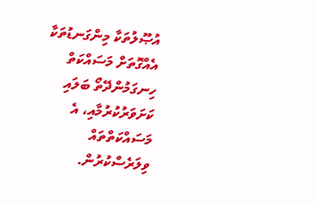އުޞޫލުތަކާ މިންގަނޑުތަކާ އެއްގޮތަށް މަސައްކަތް ހިނގަމުންދޭތޯ ބަލައި ކަށަވަރުކުރުމާއި، އެ މަސައްކަތްތައް ވިލަރެސްކުރުން.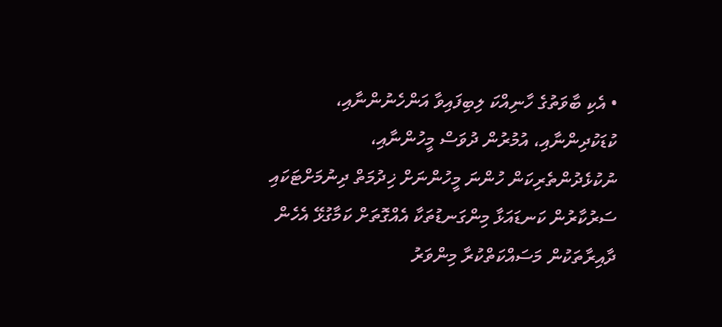• އެކި ބާވަތުގެ ހާނިއްކަ ލިބިފައިވާ އަންހެނުންނާއި، ކުޑަކުދިންނާއި، އުމުރުން ދުވަސް މީހުންނާއި، ނުކުޅެދުންތެރިކަން ހުންނަ މީހުންނަށް ޚިދުމަތް ދިނުމަށްޓަކައި ސަރުކާރުން ކަނޑައަޅާ މިންގަނޑުތަކާ އެއްގޮތަށް ކަމާގުޅޭ އެހެން ދާއިރާތަކުން މަސައްކަތްކުރާ މިންވަރު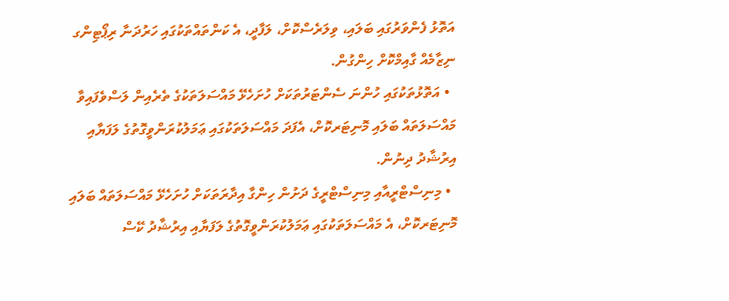އަތޮޅު ފެންވަރުގައި ބަލައި، ވިލަރެސްކޮށް، ލަފާދީ، އެ ކަންތައްތަކުގައި ހަރުދަނާ ރިޕޯޓިންގ ނިޒާމެއް ގާއިމްކޮށް ހިންގުން.
  • އަތޮޅުތަކުގައި ހުންނަ ސެންޓަރުތަކަށް ހުށަހެޅޭ މައްސަލަތަކުގެ ތެރެއިން ލަސްވެފައިވާ މައްސަލަތައް ބަލައި މޮނިޓަރކޮށް، އެފަދަ މައްސަލަތަކުގައި ޢަމަލުކުރަންވީގޮތުގެ ލަފަޔާއި އިރުޝާދު ދިނުން.
  • މިނިސްޓްރީއާއި މިނިސްޓްރީގެ ދަށުން ހިންގާ އިދާރަތަކަށް ހުށަހެޅޭ މައްސަލަތައް ބަލައި މޮނިޓަރކޮށް، އެ މައްސަލަތަކުގައި ޢަމަލުކުރަންވީގޮތުގެ ލަފަޔާއި އިރުޝާދު ކޭސް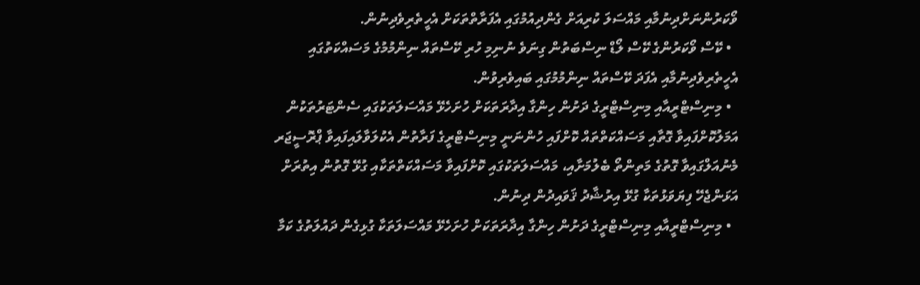ވޯކަރުންނަށްދިނުމާއި މައްސަލަ ކުރިއަށް ގެންދިއުމުގައި އެފަރާތްތަކަށް އެހީތެރިވެދިނުން.
  • ކޭސް ވޯކަރުންގެ ކޭސް ލޯޑް ނިސްބަތުން ގިނަވެ ނުނިމި ހުރި ކޭސްތައް ނިންމުމުގެ މަސައްކަތުގައި އެހީތެރިވެދިނުމާއި އެފަދަ ކޭސްތައް ނިންމުމުގައި ބައިވެރިވުން.
  • މިނިސްޓްރީއާއި މިނިސްޓްރީގެ ދަށުން ހިންގާ އިދާރަތަކަށް ހުށަހެޅޭ މައްސަލަތަކުގައި ސެންޓަރުތަކުން އަމަލުކޮށްފައިވާ ގޮތާއި މަސައްކަތްތައް ކޮށްފައި ހުންނަނީ މިނިސްޓްރީގެ ފަރާތުން އެކުލަވާލައިފައިވާ ޕްރޮސީޖަރ މެނުއަލްގައިވާ ގޮތުގެ މަތިންތޯ ބެލުމަށާއި، މައްސަލަތަކުގައި ކޮށްފައިވާ މަސައްކަތްތަކާއި ގުޅޭ ގޮތުން އިތުރަށް އަޅަންޖެހޭ ފިޔަވަޅުތަކާ ގުޅޭ އިރުޝާދު ޤަވައިދުން ދިނުން.
  • މިނިސްޓްރީއާއި މިނިސްޓްރީގެ ދަށުން ހިންގާ އިދާރަތަކަށް ހުށަހެޅޭ މައްސަލަތަކާ ގުޅިގެން ދައުލަތުގެ ކަމާ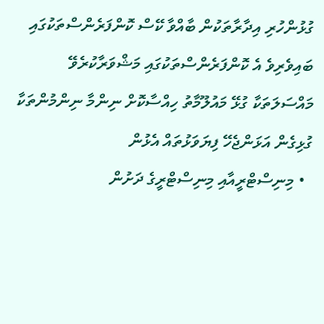ގުޅުންހުރި އިދާރާތަކުން ބާއްވާ ކޭސް ކޮންފަރެންސްތަކުގައި ބައިވެރިވެ އެ ކޮންފަރެންސްތަކުގައި މަޝްވަރާކުރެވޭ މައްސަލަތަކާ ގުޅޭ މައުލޫމާތު ހިއްސާކޮށް ނިންމާ ނިންމުންތަކާ ގުޅިގެން އަޅަންޖެހޭ ފިޔަވަޅުތައް އެޅުން
  • މިނިސްޓްރީއާއި މިނިސްޓްރީގެ ދަށުން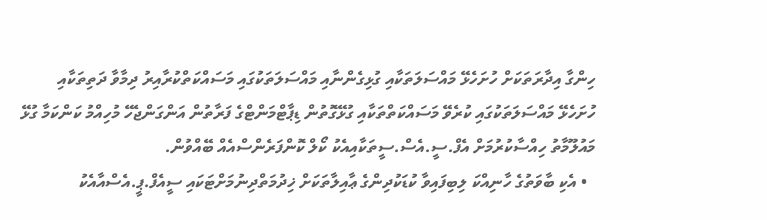ހިންގާ އިދާރަތަކަށް ހުށަހެޅޭ މައްސަލަތަކާއި ގުޅިގެންނާއި މައްސަލަތަކުގައި މަސައްކަތްކުރާއިރު ދިމާވާ ދަތިތަކާއި ހުށަހެޅޭ މައްސަލަތަކުގައި ކުރެވޭ މަސައްކަތްތަކާއި ގުޅޭގޮތުން ޑިޕާޓްމަންޓްގެ ފަރާތުން އަންގަންޖެހޭ މުހިއްމު ކަންކަމާ ގުޅޭ މައުލޫމާތު ހިއްސާކުރުމަށް އެފް.ސީ.އެސް.ސީތަކާއިއެކު ކޯލް ކޮންފަރެންސްއެއް ބޭއްވުން.
  • އެކި ބާވަތުގެ ހާނިއްކަ ލިބިފައިވާ ކުޑަކުދިންގެ ޢާއިލާތަކަށް ޚިދުމަތްދިނުމަށްޓަކައި ސީއެފް.ޕީ.އެސްއާއެކު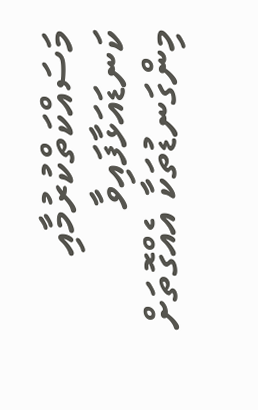މަސައްކަތްކުރުމާއި ކަނޑައަޅާފައިވާ މިންގަނޑުތަކާ އެއްގޮތަށް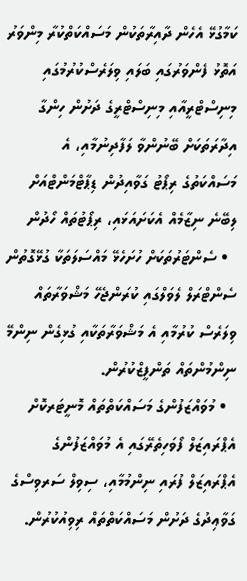ކަމާގުޅޭ އެހެން ދާއިރާތަކުން މަސައްކަތްކުރާ މިންވަރު އަތޮޅު ފެންވަރުގައި ބަލައި ވިލަރެސްކުރުމުގައި މިނިސްޓްރީއާއި މިނިސްޓްރީގެ ދަށުން ހިންގާ އިދާރަތަކަށް ބޭނުންވާ ލަފާދިނުމާއި، އެ މަސައްކަތުގެ ރިޕޯޓު ގަވާއިދުން ޑިޕާޓްމަންޓްއަށް ލިބޭނެ ނިޒާމެއް އެކަށައަޅައި، ރިޕޯޓުތައް ހޯދުން
  • ސެންޓަރުތަކަށް ހުށަހެޅޭ މައްސަލަތަކާ ގުޅޭގޮތުން ސެންޓްރަލް ލެވަލްގައި ކުރަންޖެހޭ މަޝްވަރާތައް ވިލަރެސް ކުރުމާއި އެ މަޝްވަރާތަކާއި ގުޅިގެން ނިންމޭ ނިންމުންތައް ތަންފީޒްކުރުން.
  • މުވައްޒަފުންގެ މަސައްކަތްތައް މޮނީޓަރކޮށް އެޕްރައިޒަލް ފޯވަހިތެރޭގައި އެ މުވައްޒަފުންގެ އެޕްރައިޒަލް ފުރައި ނިންމުމާއި، ސިވިލް ސަރވިސްގެ ގަވާޢިދުގެ ދަށުން މަސައްކަތްތައް ރިވިއުކުރުން.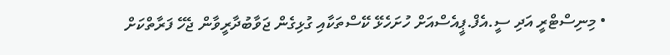• މިނިސްޓްރީ އަދި ސީ.އެފް.ޕީއެސްއަށް ހުށަހެޅޭ ކޭސްތަކާއި ގުޅިގެން ޖަވާބުދާރީވާން ޖެހޭ ފަރާތްކަށް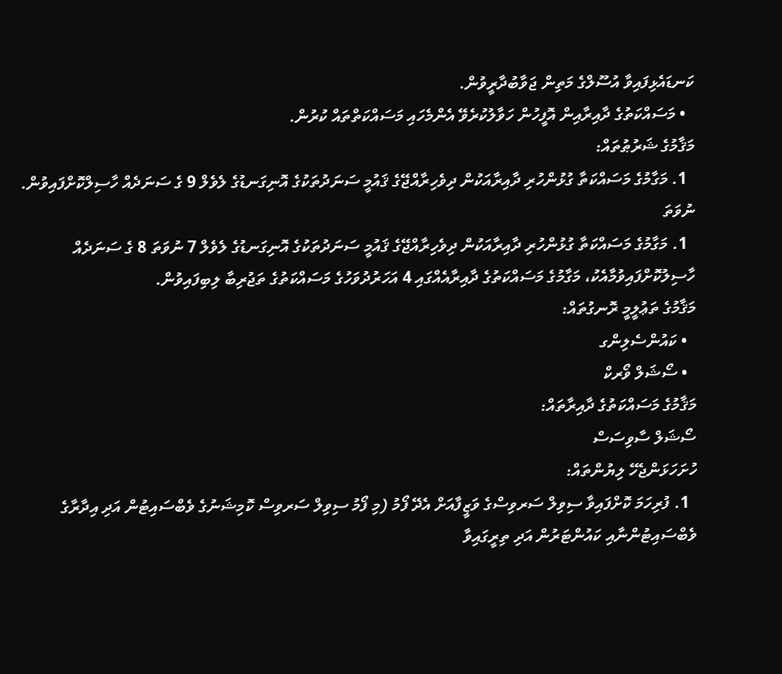ކަނޑައެޅިފައިވާ އުސޫލްގެ މަތިން ޖަވާބުދާރީވުން.
  • މަސައްކަތުގެ ދާއިރާއިން އޮފީހުން ހަވާލުކުރެވޭ އެންމެހައި މަސައްކަތްތައް ކުރުން.
މަޤާމުގެ ޝަރުޠުތައް:
  1. މަގާމުގެ މަސައްކަތާ ގުޅުންހުރި ދާއިރާއަކުން ދިވެހިރާއްޖޭގެ ޤައުމީ ސަނަދުތަކުގެ އޮނިގަނޑުގެ ލެވެލް 9 ގެ ސަނަދެއް ހާސިލްކޮށްފައިވުން.
ނުވަތަ
  1. މަގާމުގެ މަސައްކަތާ ގުޅުންހުރި ދާއިރާއަކުން ދިވެހިރާއްޖޭގެ ޤައުމީ ސަނަދުތަކުގެ އޮނިގަނޑުގެ ލެވެލް 7 ނުވަތަ 8 ގެ ސަނަދެއް ހާސިލުކޮށްފައިވުމާއެކު، މަގާމުގެ މަސައްކަތުގެ ދާއިރާއެއްގައި 4 އަހަރުދުވަހުގެ މަސައްކަތުގެ ތަޖުރިބާ ލިބިފައިވުން.
މަޤާމުގެ ތަޢުލީމީ ރޮނގުތައް:
  • ކައުންސެލިންގ
  • ސޯޝަލް ވޯރކް
މަޤާމުގެ މަސައްކަތުގެ ދާއިރާތައް:
ސޯޝަލް ސާވިސަސް
ހުށަހަޅަންޖެހޭ ލިޔުންތައް:
  1. ފުރިހަމަ ކޮށްފައިވާ ސިވިލް ސަރވިސްގެ ވަޒީފާއަށް އެދޭ ފޯމު (މި ފޯމު ސިވިލް ސަރވިސް ކޮމިޝަނުގެ ވެބްސައިޓުން އަދި އިދާރާގެ ވެބްސައިޓުންނާއި ކައުންޓަރުން އަދި ތިރީގައިވާ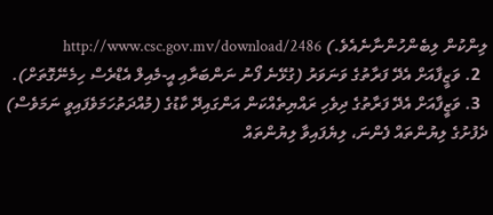ލިންކުން ލިބެންހުންނާނެއެވެ.) http://www.csc.gov.mv/download/2486
  2. ވަޒީފާއަށް އެދޭ ފަރާތުގެ ވަނަވަރު (ގުޅޭނެ ފޯނު ނަންބަރާއި އީ-މެއިލް އެޑްރެސް ހިމެނޭގޮތަށް).
  3. ވަޒީފާއަށް އެދޭ ފަރާތުގެ ދިވެހި ރައްޔިތެއްކަން އަންގައިދޭ ކާޑުގެ (މުއްދަތުހަމަވެފައިވީ ނަމަވެސް) ދެފުށުގެ ލިޔުންތައް ފެންނަ، ލިޔެފައިވާ ލިޔުންތައް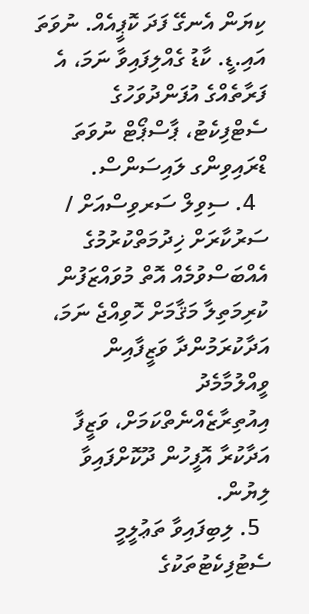ކިޔަން އެނގޭ ފަދަ ކޮޕީއެއް. ނުވަތަ އައި.ޑީ. ކާޑު ގެއްލިފައިވާ ނަމަ، އެ ފަރާތެއްގެ އުފަންދުވަހުގެ ސެޓްފިކެޓު، ޕާސްޕޯޓް ނުވަތަ ޑްރައިވިންގ ލައިސަންސް.
  4. ސިވިލް ސަރވިސްއަށް / ސަރުކާރަށް ޚިދުމަތްކުރުމުގެ އެއްބަސްވުމެއް އޮތް މުވައްޒަފުން ކުރިމަތިލާ މަޤާމަށް ހޮވިއްޖެ ނަމަ، އަދާކުރަމުންދާ ވަޒީފާއިން ވީއްލުމާމެދު އިއުތިރާޒެއްނެތްކަމަށް، ވަޒީފާ އަދާކުރާ އޮފީހުން ދޫކޮށްފައިވާ ލިޔުން.
  5. ލިބިފައިވާ ތަޢުލީމީ ސެޓުފިކެޓުތަކުގެ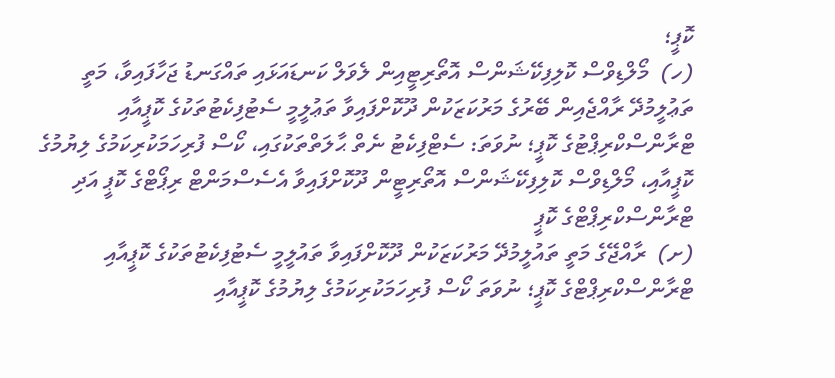ކޮޕީ؛
(ހ)  މޯލްޑިވްސް ކޮލިފިކޭޝަންސް އޮތޯރިޓީއިން ލެވަލް ކަނޑައަޅައި ތައްގަނޑު ޖަހާފައިވާ، މަތީ ތަޢުލީމުދޭ ރާއްޖެއިން ބޭރުގެ މަރުކަޒަކުން ދޫކޮށްފައިވާ ތަޢުލީމީ ސެޓުފިކެޓުތަކުގެ ކޮޕީއާއި ޓްރާންސްކްރިޕްޓުގެ ކޮޕީ؛ ނުވަތަ: ސެޓްފިކެޓު ނެތް ޙާލަތްތަކުގައި، ކޯސް ފުރިހަމަކުރިކަމުގެ ލިޔުމުގެ ކޮޕީއާއި، މޯލްޑިވްސް ކޮލިފިކޭޝަންސް އޮތޯރިޓީން ދޫކޮށްފައިވާ އެސެސްމަންޓް ރިޕޯޓްގެ ކޮޕީ އަދި ޓްރާންސްކްރިޕްޓްގެ ކޮޕީ
(ށ)  ރާއްޖޭގެ މަތީ ތައުލީމުދޭ މަރުކަޒަކުން ދޫކޮށްފައިވާ ތައުލީމީ ސެޓުފިކެޓުތަކުގެ ކޮޕީއާއި ޓްރާންސްކްރިޕްޓްގެ ކޮޕީ؛ ނުވަތަ ކޯސް ފުރިހަމަކުރިކަމުގެ ލިޔުމުގެ ކޮޕީއާއި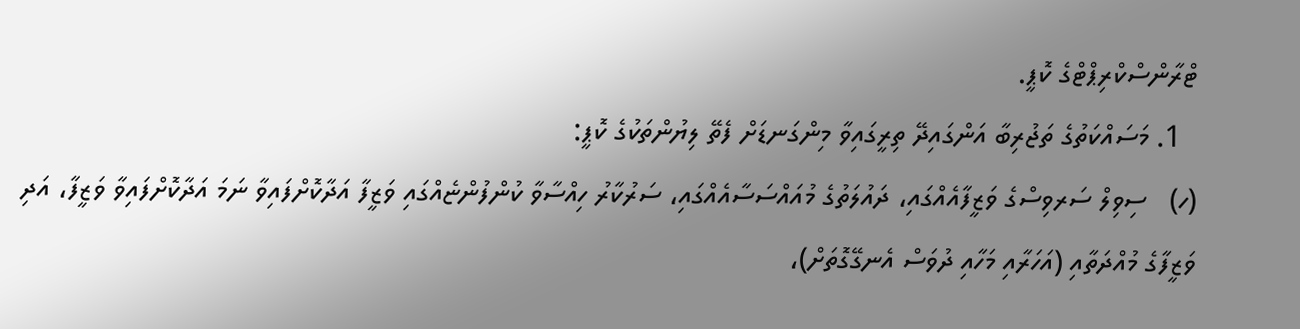ޓްރާންސްކްރިޕްޓްގެ ކޮޕީ.
  1. މަސައްކަތުގެ ތަޖުރިބާ އަންގައިދޭ ތިރީގައިވާ މިންގަނޑަށް ފެތޭ ލިޔުންތަކުގެ ކޮޕީ:
(ހ)   ސިވިލް ސަރވިސްގެ ވަޒީފާއެއްގައި، ދައުލަތުގެ މުއައްސަސާއެއްގައި، ސަރުކާރު ހިއްސާވާ ކުންފުންޏެއްގައި ވަޒީފާ އަދާކޮށްފައިވާ ނަމަ އަދާކޮށްފައިވާ ވަޒީފާ، އަދި ވަޒީފާގެ މުއްދަތާއި (އަހަރާއި މަހާއި ދުވަސް އެނގޭގޮތަށް)،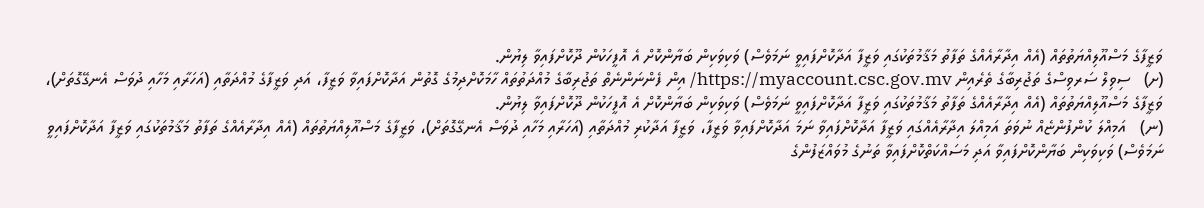ވަޒީފާގެ މަސްއޫލިއްޔަތުތައް (އެއް އިދާރާއެއްގެ ތަފާތު މަޤާމުތަކުގައި ވަޒީފާ އަދާކޮށްފައިވީ ނަމަވެސް) ވަކިވަކިން ބަޔާންކޮށް އެ އޮފީހަކުން ދޫކޮށްފައިވާ ލިޔުން.
(ށ)   ސިވިލް ސަރވިސްގެ ތަޖުރިބާގެ ތެރެއިން https://myaccount.csc.gov.mv/ އިން ފެންނަންނެތް ތަޖުރިބާގެ މުއްދަތުތައް ހާމަކޮށްދިމުގެ ގޮތުން އަދާކޮށްފައިވާ ވަޒީފާ، އަދި ވަޒީފާގެ މުއްދަތާއި (އަހަރާއި މަހާއި ދުވަސް އެނގޭގޮތަށް)، ވަޒީފާގެ މަސްއޫލިއްޔަތުތައް (އެއް އިދާރާއެއްގެ ތަފާތު މަޤާމުތަކުގައި ވަޒީފާ އަދާކޮށްފައިވީ ނަމަވެސް) ވަކިވަކިން ބަޔާންކޮށް އެ އޮފީހަކުން ދޫކޮށްފައިވާ ލިޔުން.
(ނ)   އަމިއްލަ ކުންފުންޏެއް ނުވަތަ އަމިއްލަ އިދާރާއެއްގައި ވަޒީފާ އަދާކޮށްފައިވާ ނަމަ އަދާކޮށްފައިވާ ވަޒީފާ، ވަޒީފާ އަދާކުރި މުއްދަތާއި (އަހަރާއި މަހާއި ދުވަސް އެނގޭގޮތަށް)، ވަޒީފާގެ މަސްއޫލިއްޔަތުތައް (އެއް އިދާރާއެއްގެ ތަފާތު މަޤާމުތަކުގައި ވަޒީފާ އަދާކޮށްފައިވީ ނަމަވެސް) ވަކިވަކިން ބަޔާންކޮށްފައިވާ އަދި މަސައްކަތްކޮށްފައިވާ ތަނުގެ މުވައްޒަފުންގެ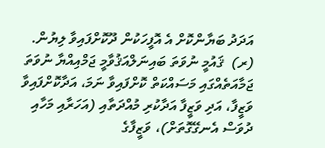އަދަދު ބަޔާންކޮށް އެ އޮފީހަކުން ދޫކޮށްފައިވާ ލިޔުން.
(ރ)  ޤައުމީ ނުވަތަ ބައިނަލްއަޤުވާމީ ޖަމްއިއްޔާ ނުވަތަ ޖަމާއަތެއްގައި މަސައްކަތް ކޮށްފައިވާ ނަމަ، އަދާކޮށްފައިވާ ވަޒީފާ، އަދި ވަޒީފާ އަދާކުރި މުއްދަތާއި (އަހަރާއި މަހާއި ދުވަސް އެނގޭގޮތަށް)، ވަޒީފާގެ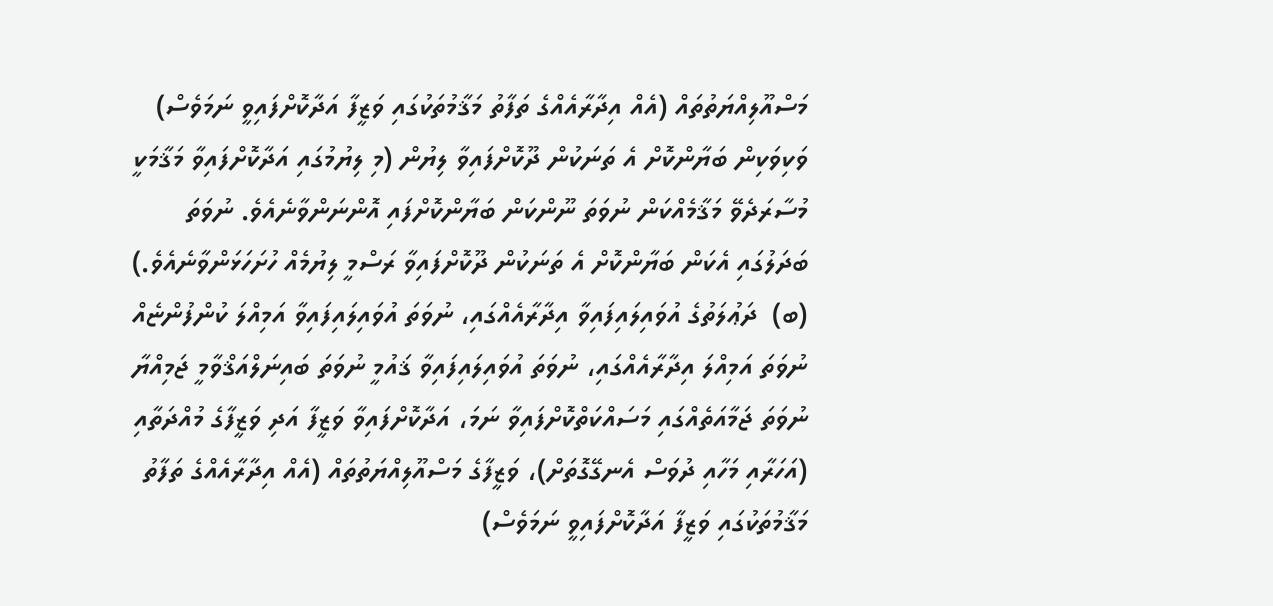މަސްއޫލިއްޔަތުތައް (އެއް އިދާރާއެއްގެ ތަފާތު މަޤާމުތަކުގައި ވަޒީފާ އަދާކޮށްފައިވީ ނަމަވެސް) ވަކިވަކިން ބަޔާންކޮށް އެ ތަނަކުން ދޫކޮށްފައިވާ ލިޔުން (މި ލިޔުމުގައި އަދާކޮށްފައިވާ މަޤާމަކީ މުސާރަދެވޭ މަޤާމެއްކަން ނުވަތަ ނޫންކަން ބަޔާންކޮށްފައި އޮންނަންވާނެއެވެ. ނުވަތަ ބަދަލުގައި އެކަން ބަޔާންކޮށް އެ ތަނަކުން ދޫކޮށްފައިވާ ރަސްމީ ލިޔުމެއް ހުށަހަޅަންވާނެއެވެ.)
(ބ)  ދަޢުލަތުގެ އުވައިލައިފައިވާ އިދާރާއެއްގައި، ނުވަތަ އުވައިލައިފައިވާ އަމިއްލަ ކުންފުންޏެއް ނުވަތަ އަމިއްލަ އިދާރާއެއްގައި، ނުވަތަ އުވައިލައިފައިވާ ޤައުމީ ނުވަތަ ބައިނަލްއަޤްވާމީ ޖަމިއްޔާ ނުވަތަ ޖަމާއަތެއްގައި މަސައްކަތްކޮށްފައިވާ ނަމަ، އަދާކޮށްފައިވާ ވަޒީފާ އަދި ވަޒީފާގެ މުއްދަތާއި (އަހަރާއި މަހާއި ދުވަސް އެނގޭގޮތަށް)، ވަޒީފާގެ މަސްއޫލިއްޔަތުތައް (އެއް އިދާރާއެއްގެ ތަފާތު މަޤާމުތަކުގައި ވަޒީފާ އަދާކޮށްފައިވީ ނަމަވެސް)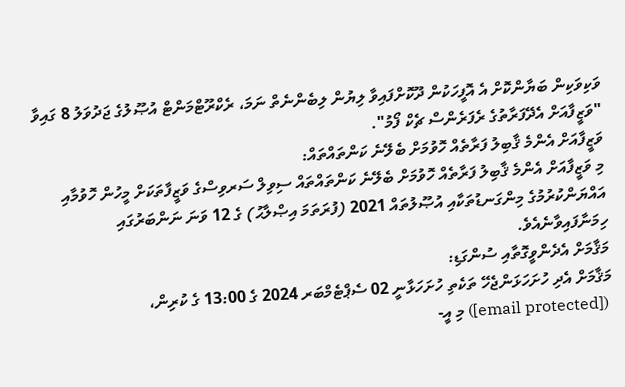ވަކިވަކިން ބަޔާންކޮށް އެ އޮފީހަކުން ދޫކޮށްފައިވާ ލިޔުން ލިބެންނެތް ނަމަ، ރެކްރޫޓްމަންޓް އުޞޫލުގެ ޖަދުވަލު 8 ގައިވާ "ވަޒީފާއަށް އެދޭފަރާތުގެ ރެފަރެންސް ޗެކް ފޯމު".
ވަޒީފާއަށް އެންމެ ޤާބިލު ފަރާތެއް ހޮވުމަށް ބެލޭނެ ކަންތައްތައް:
މި ވަޒީފާއަށް އެންމެ ޤާބިލު ފަރާތެއް ހޮވުމަށް ބެލޭނެ ކަންތައްތައް ސިވިލް ސަރވިސްގެ ވަޒީފާތަކަށް މީހުން ހޮވުމާއި އައްޔަންކުރުމުގެ މިންގަނޑުތަކާއި އުޞޫލުތައް 2021 (ފުރަތަމަ އިޞްލާޙު) ގެ 12 ވަނަ ނަންބަރުގައި ހިމަނާފައިވާނެއެވެ.
މަޤާމަށް އެދެންވީގޮތާއި ސުންގަޑި:
މަޤާމަށް އެދި ހުށަހަޅަންޖެހޭ ތަކެތި ހުށަހަޅާނީ 02 ސެޕްޓެމްބަރ 2024 ގެ 13:00 ގެ ކުރިން،
 ([email protected]) މި އީ-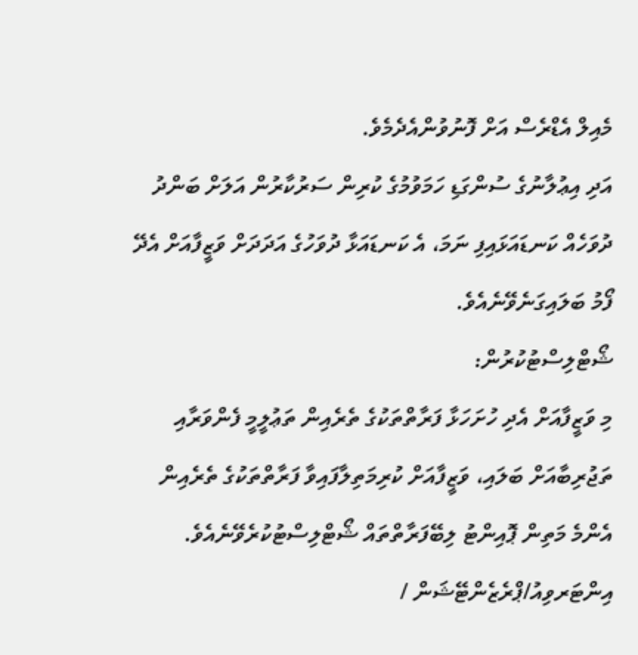މެއިލް އެޑްރެސް އަށް ފޮނުވުންއެދެމެވެ.
އަދި އިޢުލާނުގެ ސުންގަޑި ހަމަވުމުގެ ކުރިން ސަރުކާރުން އަލަށް ބަންދު ދުވަހެއް ކަނޑައަޅައިފި ނަމަ، އެ ކަނޑައަޅާ ދުވަހުގެ އަދަދަށް ވަޒީފާއަށް އެދޭ ފޯމު ބަލައިގަނެވޭނެއެވެ.
ޝޯޓްލިސްޓުކުރުން:
މި ވަޒީފާއަށް އެދި ހުށަހަޅާ ފަރާތްތަކުގެ ތެރެއިން ތަޢުލީމީ ފެންވަރާއި ތަޖުރިބާއަށް ބަލައި، ވަޒީފާއަށް ކުރިމަތިލާފައިވާ ފަރާތްތަކުގެ ތެރެއިން އެންމެ މަތިން ޕޮއިންޓު ލިބޭފަރާތްތައް ޝޯޓްލިސްޓުކުރެވޭނެއެވެ.
އިންޓަރވިއު/ޕްރެޒެންޓޭޝަން /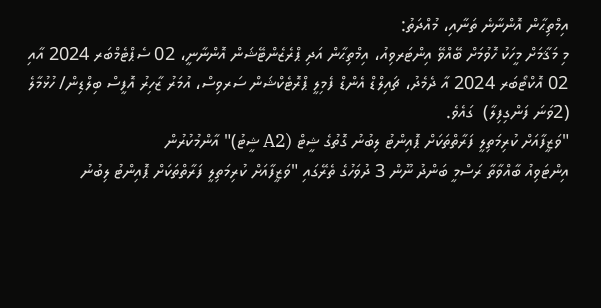އިމްތިޙާން އޮންނާނެ ތަނާއި، މުއްދަތު:
މި މަޤާމަށް މީހަކު ހޮވުމަށް ބޭއްވޭ އިންޓަރވިއު، އިމްތިޙާން އަދި ޕްރެޒެންޓޭޝަން އޮންނާނީ، 02 ސެޕްޓެމްބަރ 2024 އާއި 02 އޮކްޓޯބަރ 2024 އާ ދެމެދު، ޗައިލްޑް އެންޑް ފެމިލީ ޕްރޮޓެކްޝަން ސަރވިސް، އުމަރު ޒާހިރު އޮފީސް ބިލްޑިން/ ހުޅުމާލެ (2ވަނަ ފަންގިފިލާ)  ގައެވެ.
"ވަޒީފާއަށް ކުރިމަތިލީ ފަރާތްތަކަށް ޕޮއިންޓު ލިބުނު ގޮތުގެ ޝީޓް (A2 ޝީޓު)" އާންމުކުރުން
އިންޓަވިއު ބާއްވާތާ ރަސްމީ ބަންދު ނޫން 3 ދުވަހުގެ ތެރޭގައި "ވަޒީފާއަށް ކުރިމަތިލީ ފަރާތްތަކަށް ޕޮއިންޓު ލިބުނު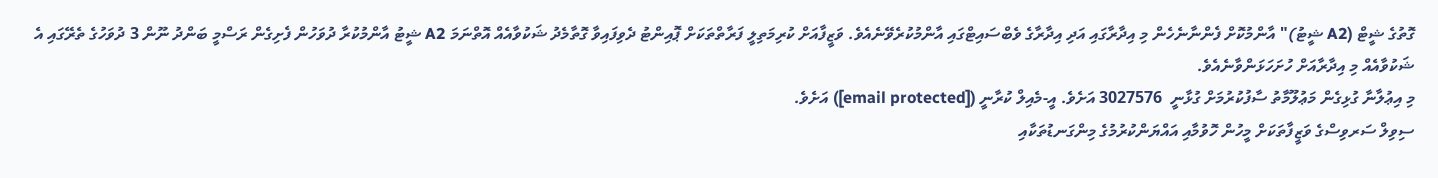ގޮތުގެ ޝީޓް (A2 ޝީޓު)" އާންމުކޮށް ފެންނާނެހެން މި އިދާރާގައި އަދި އިދާރާގެ ވެބްސައިޓްގައި އާންމުކުރެވޭނެއެވެ. ވަޒީފާއަށް ކުރިމަތިލީ ފަރާތްތަކަށް ޕޮއިންޓު ދެވިފައިވާ ގޮތާމެދު ޝަކުވާއެއް އޮތްނަމަ A2 ޝީޓު އާންމުކުރާ ދުވަހުން ފެށިގެން ރަސްމީ ބަންދު ނޫން 3 ދުވަހުގެ ތެރޭގައި އެ ޝަކުވާއެއް މި އިދާރާއަށް ހުށަހަޅަންވާނެއެވެ.
މި އިޢުލާނާ ގުޅިގެން މަޢުލޫމާތު ސާފުކުރުމަށް ގުޅާނީ  3027576 އަށެވެ. އީ-މެއިލް ކުރާނީ ([email protected]) އަށެވެ.
ސިވިލް ސަރވިސްގެ ވަޒީފާތަކަށް މީހުން ހޮވުމާއި އައްޔަންކުރުމުގެ މިންގަނޑުތަކާއި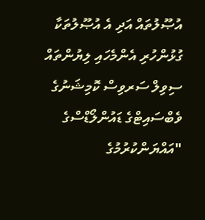އުޞޫލުތައް އަދި އެ އުޞޫލުތަކާ ގުޅުންހުރި އެންމެހައި ލިޔުންތައް ސިވިލް ސަރވިސް ކޮމިޝަނުގެ ވެބްސައިޓްގެ ޑައުންލޯޑްސްގެ "އައްޔަންކުރުމުގެ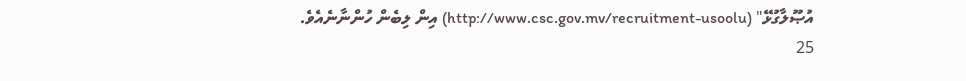އުޞޫލާގުޅޭ" (http://www.csc.gov.mv/recruitment-usoolu) އިން ލިބެން ހުންނާނެއެވެ.
25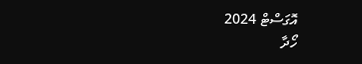އޮގަސްޓް 2024
ހޯދާ